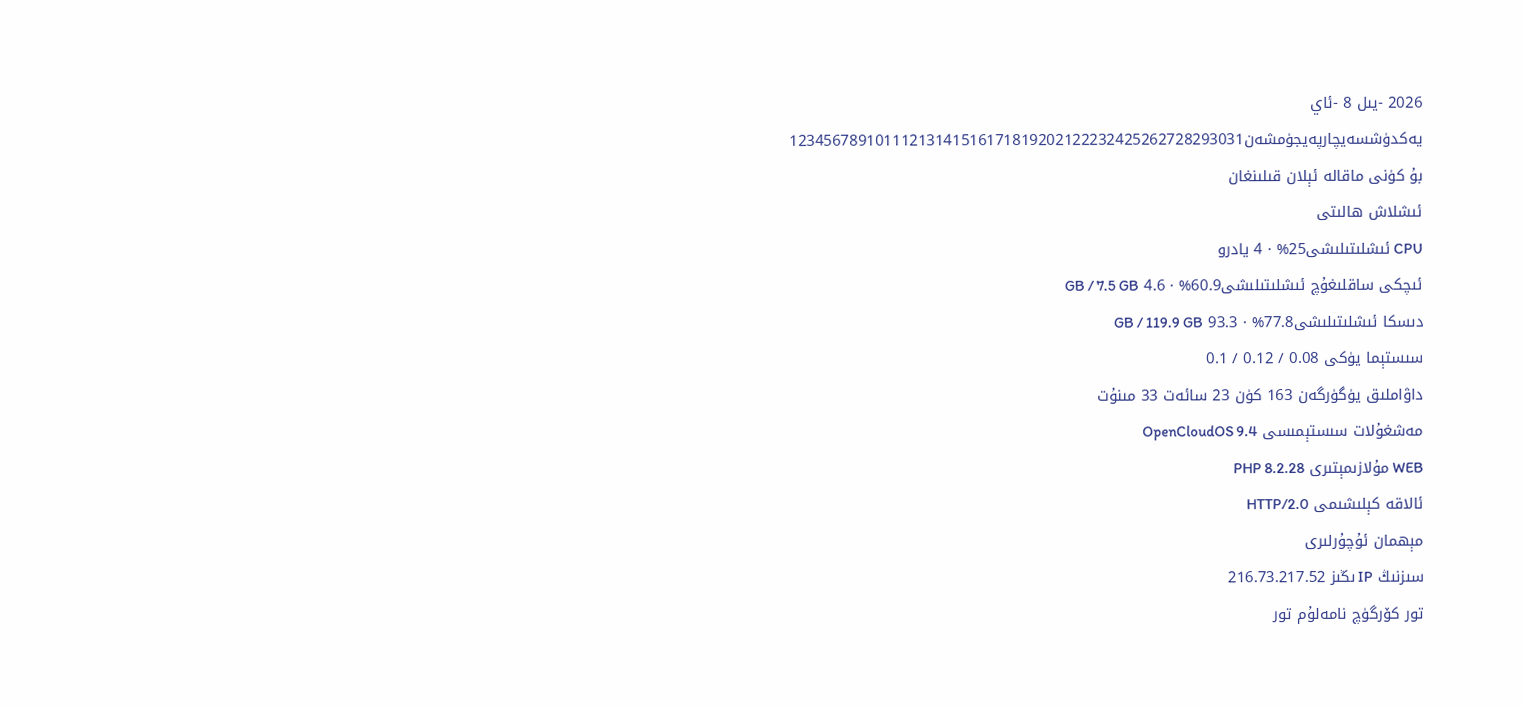2026 -يىل 8 -ئاي
يەكدۈشسەيچارپەيجۈمشەن12345678910111213141516171819202122232425262728293031
بۇ كۈنى ماقالە ئېلان قىلىنغان
ئىشلاش ھالىتى
CPU ئىشلىتىلىشى25% · 4 يادرو
ئىچكى ساقلىغۇچ ئىشلىتىلىشى60.9% · 4.6 GB / 7.5 GB
دىسكا ئىشلىتىلىشى77.8% · 93.3 GB / 119.9 GB
سىستېما يۈكى 0.08 / 0.12 / 0.1
داۋاملىق يۈگۈرگەن 163 كۈن 23 سائەت 33 مىنۇت
مەشغۇلات سىستېمىسى OpenCloudOS 9.4
WEB مۇلازىمېتىرى PHP 8.2.28
ئالاقە كېلىشىمى HTTP/2.0
مېھمان ئۇچۇرلىرى
سىزنىڭ IP ىڭىز 216.73.217.52
تور كۆرگۈچ نامەلۇم تور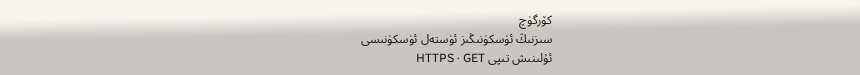كۆرگۈچ
سىزنىڭ ئۈسكۈنىڭىز ئۈستەل ئۈسكۈنىسى
ئۇلىنىش تىپى HTTPS · GET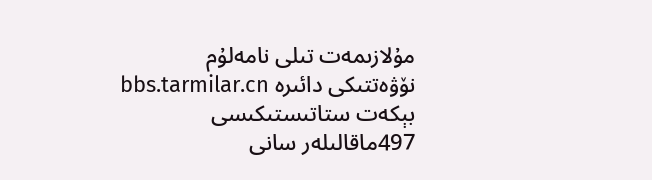مۇلازىمەت تىلى نامەلۇم
نۆۋەتتىكى دائىرە bbs.tarmilar.cn
بېكەت ستاتىستىكىسى
497ماقالىلەر سانى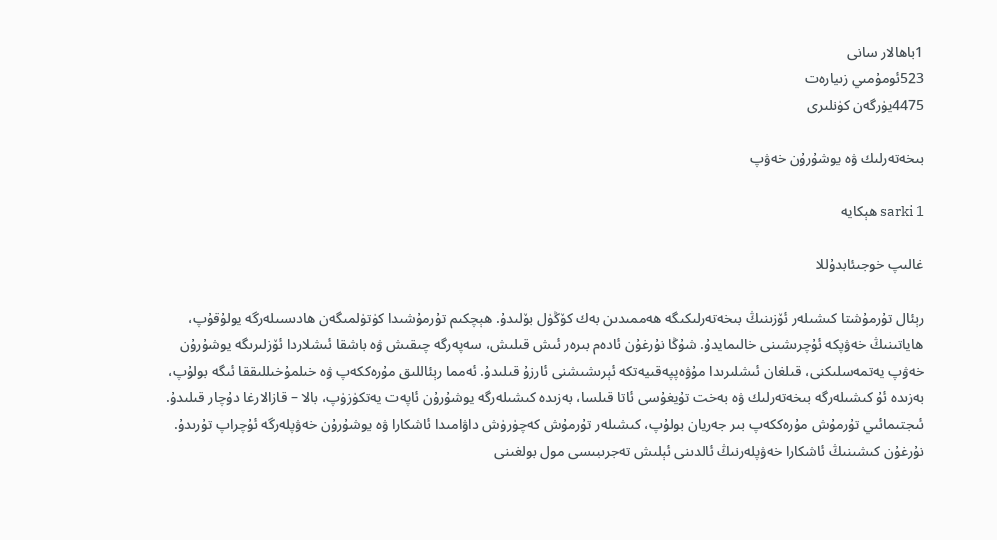1باھالار سانى
523ئومۇمىي زىيارەت
4475يۈرگەن كۈنلىرى

بىخەتەرلىك ۋە يوشۇرۇن خەۋپ

sarki 1 ھېكايە

غالىپ خوجىئابدۇللا

رېئال تۇرمۇشتا كىشىلەر ئۆزىنىڭ بىخەتەرلىكىگە ھەممىدىن بەك كۆڭۈل بۆلىدۇ. ھېچكىم تۇرمۇشىدا كۈتۈلمىگەن ھادىسىلەرگە يولۇقۇپ، ھاياتىنىڭ خەۋپكە ئۇچرىشىنى خالىمايدۇ. شۇڭا نۇرغۇن ئادەم بىرەر ئىش قىلىش، سەپەرگە چىقىش ۋە باشقا ئىشلاردا ئۆزلىرىگە يوشۇرۇن خەۋپ يەتمەسلىكنى، قىلغان ئىشلىرىدا مۇۋەپپەقىيەتكە ئېرىشىشنى ئارزۇ قىلىدۇ. ئەمما رېئاللىق مۇرەككەپ ۋە خىلمۇخىللىققا ئىگە بولۇپ، بەزىدە ئۇ كىشىلەرگە بىخەتەرلىك ۋە بەخت تۇيغۇسى ئاتا قىلسا، بەزىدە كىشىلەرگە يوشۇرۇن ئاپەت يەتكۈزۈپ، بالا – قازالارغا دۇچار قىلىدۇ.
ئىجتىمائىي تۇرمۇش مۇرەككەپ بىر جەريان بولۇپ، كىشىلەر تۇرمۇش كەچۈرۈش داۋامىدا ئاشكارا ۋە يوشۇرۇن خەۋپلەرگە ئۇچراپ تۇرىدۇ. نۇرغۇن كىشىنىڭ ئاشكارا خەۋپلەرنىڭ ئالدىنى ئېلىش تەجرىبىسى مول بولغىنى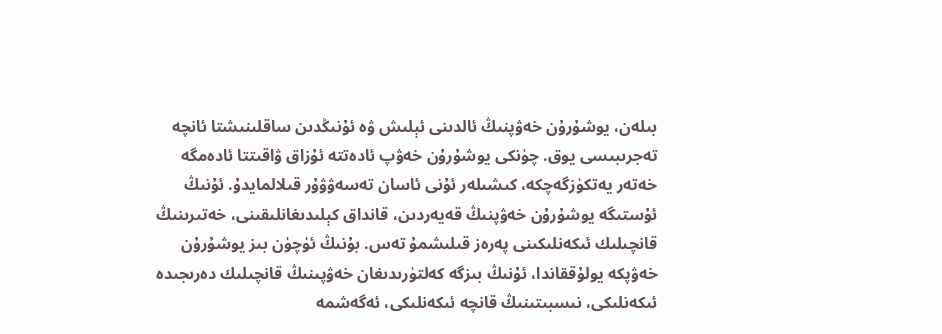بىلەن، يوشۇرۇن خەۋپنىڭ ئالدىنى ئېلىش ۋە ئۇنىڭدىن ساقلىنىشتا ئانچە تەجرىبىسى يوق. چۈنكى يوشۇرۇن خەۋپ ئادەتتە ئۇزاق ۋاقىتتا ئادەمگە خەتەر يەتكۈزگەچكە، كىشىلەر ئۇنى ئاسان تەسەۋۋۇر قىلالمايدۇ. ئۇنىڭ ئۇستىگە يوشۇرۇن خەۋپنىڭ قەيەردىن، قانداق كېلىدىغانلىقىنى، خەتىرىنىڭ قانچىلىك ئىكەنلىكىنى پەرەز قىلىشمۇ تەس. بۇنىڭ ئۈچۈن بىز يوشۇرۇن خەۋپكە يولۇققاندا، ئۇنىڭ بىزگە كەلتۈرىدىغان خەۋپىنىڭ قانچىلىك دەرىجىدە ئىكەنلىكى، نىسبىتىنىڭ قانچە ئىكەنلىكى، ئەگەشمە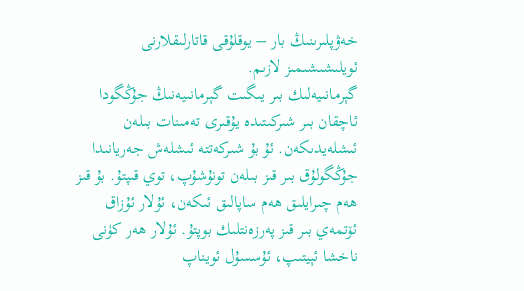خەۋپلىرىنىڭ بار – يوقلۇقى قاتارلىقلارنى ئويلىشىشىمىز لازىم.
گېرمانىيەلىك بىر يىگىت گېرمانىيەنىڭ جۇڭگودا ئاچقان بىر شىركىتىدە يۇقىرى تەمىنات بىلەن ئىشلەيدىكەن. ئۇ بۇ شىركەتتە ئىشلەش جەريانىدا جۇڭگولۇق بىر قىز بىلەن تونۇشۇپ، توي قىپتۇ. بۇ قىز ھەم چىرايلىق ھەم ساپالىق ئىكەن، ئۇلار ئۇزاق ئۆتمەي بىر قىز پەرزەنتلىك بوپتۇ. ئۇلار ھەر كۈنى ناخشا ئېيتىپ، ئۇسسۇل ئويناپ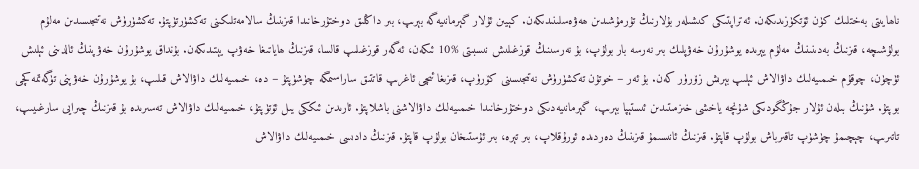ناھايىتى بەختلىك كۈن ئۆتكۈزىدىكەن. ئەتراپتىكى كىشىلەر بۇلارنىڭ تۇرمۇشىدىن ھەۋەسلىنىدىكەن. كېيىن ئۇلار گېرمانىيەگە بېرىپ، بىر داڭلىق دوختۇرخانىدا قىزىنىڭ سالامەتلىكىنى تەكشۈرتۈپتۇ. تەكشۈرۈش نەتىجىسىدىن مەلۇم بولۇشىچە، قىزنىڭ بەدىنىنىڭ مەلۇم يېرىدە يوشۇرۇن خەۋپلىك بىر نەرسە بار بولۇپ، بۇ نەرسىنىڭ قوزغىلىش نىسبىتى %10 ئىكەن، ئەگەر قوزغىلىپ قالسا، قىزنىڭ ھاياتىغا خەۋپ يېتىدىكەن. بۇنداق يوشۇرۇن خەۋپنىڭ ئالدىنى ئېلىش ئۈچۈن، چوقۇم خىمىيەلىك داۋالاش ئېلىپ بېرىش زۆرۈر كەن. بۇ ئەر – خوتۇن تەكشۈرۈش نەتىجىسىنى كۆرۈپ، قىزىغا ئىچى ئاغرىپ قاتتىق ساراسىمگە چۈشۈپتۇ – دە، خىمىيەلىك داۋالاش قىلىپ، بۇ يوشۇرۇن خەۋپنى تۈگەتمەكچى بوپتۇ. شۇنىڭ بىلەن ئۇلار جۇڭگودىكى شۇنچە ياخشى خىزمىتىدىن ئىستېپا بېرىپ، گېرمانىيەدىكى دوختۇرخانىدا خىمىيەلىك داۋالاشنى باشلاپتۇ. ئارىدىن ئىككى يىل ئۆتۈپتۇ، خىمىيەلىك داۋالاش تەسىرىدە بۇ قىزنىڭ چىرايى سارغىيىپ، تاتىرىپ، چېچىمۇ چۈشۈپ تاقىرباش بولۇپ قاپتۇ. قىزنىڭ ئانىسىمۇ قىزىنىڭ دەردىدە ئورۇقلاپ، بىر تېرە، بىر ئۇستىخان بولۇپ قاپتۇ. قىزنىڭ دادىسى خىمىيەلىك داۋالاش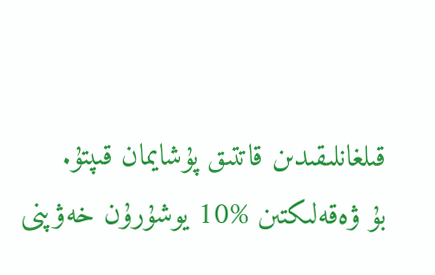قىلغانلىقىدىن قاتتىق پۇشايمان قىپتۇ.
بۇ ۋەقەلىكتىن %10 يوشۇرۇن خەۋپنى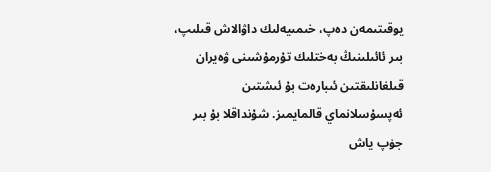يوقىتىمەن دەپ، خىمىيەلىك داۋالاش قىلىپ، بىر ئائىلىنىڭ بەختلىك تۇرمۇشىنى ۋەيران قىلغانلىقتىن ئىبارەت بۇ ئىشتىن ئەپسۇسلانماي قالمايمىز. شۇنداقلا بۇ بىر جۈپ ياش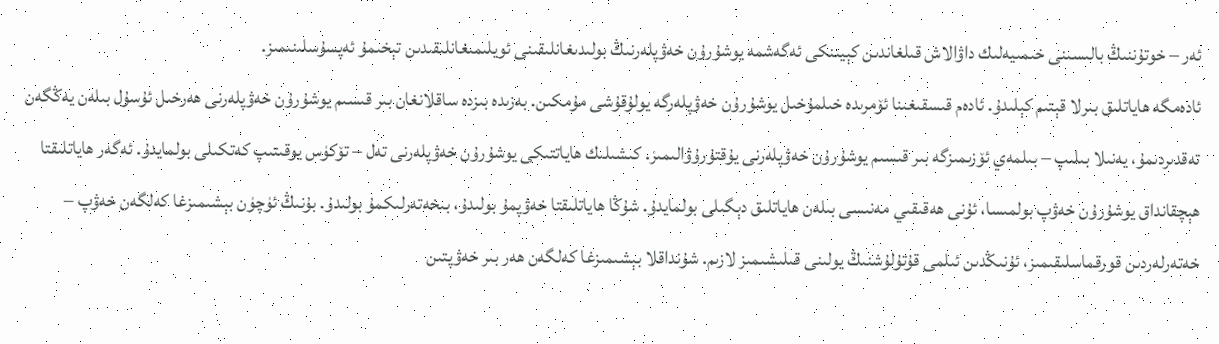ئەر – خوتۇننىڭ بالىسىنى خىمىيەلىك داۋالاش قىلغاندىن كېيىنكى ئەگەشمە يوشۇرۇن خەۋپلەرنىڭ بولىدىغانلىقىنى ئويلىمىغانلىقىدىن تېخىمۇ ئەپسۇسلىنىمىز.
ئادەمگە ھاياتلىق بىرلا قېتىم كېلىدۇ. ئادەم قىسقىغىنا ئۆمرىدە خىلمۇخىل يوشۇرۇن خەۋپلەرگە يولۇقۇشى مۇمكىن. بەزىدە بىزدە ساقلانغان بىر قىسىم يوشۇرۇن خەۋپلەرنى ھەرخىل ئۇسۇل بىلەن يەڭگەن تەقدىردىمۇ، يەنىلا بىلىپ – بىلمەي ئۆزىمىزگە بىر قىسىم يوشۇرۇن خەۋپلەرنى يۇقتۇرۇۋالىمىز. كىشىلىك ھاياتتىكى يوشۇرۇن خەۋپلەرنى تەل – تۆكۈس يوقىتىپ كەتكىلى بولمايدۇ. ئەگەر ھاياتلىقتا ھېچقانداق يوشۇرۇن خەۋپ بولمىسا، ئۇنى ھەقىقىي مەنىسى بىلەن ھاياتلىق دېگىلى بولمايدۇ. شۇڭا ھاياتلىقتا خەۋپمۇ بولىدۇ، بىخەتەرلىكمۇ بولىدۇ. بۇنىڭ ئۈچۈن بېشىمىزغا كەلگەن خەۋپ – خەتەرلەردىن قورقماسلىقىمىز، ئۇنىڭدىن ئىلمى قۇتۇلۇشنىڭ يولىنى قىلىشىمىز لازىم. شۇنداقلا بېشىمىزغا كەلگەن ھەر بىر خەۋپتىن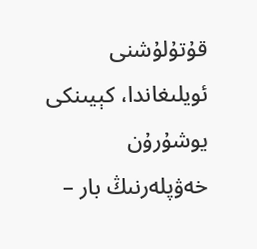قۇتۇلۇشنى ئويلىغاندا، كېيىنكى يوشۇرۇن خەۋپلەرنىڭ بار –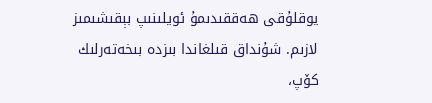يوقلۇقى ھەققىدىمۇ ئويلىنىپ بېقىشىمىز لازىم. شۇنداق قىلغاندا بىزدە بىخەتەرلىك كۆپ،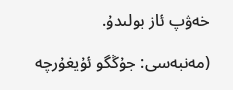خەۋپ ئاز بولىدۇ.

(مەنبەسى: جۇڭگو ئۇيغۇرچە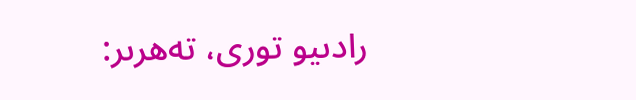رادىيو تورى، تەھرىر: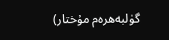گۈلبەھرەم مۇختار)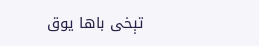تېخى باھا يوق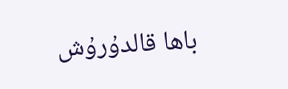باھا قالدۇرۇش